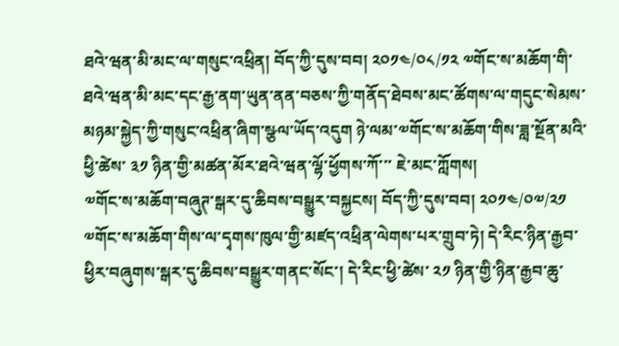ཐའེ་ཝན་མི་མང་ལ་གསུང་འཕྲིན། བོད་ཀྱི་དུས་བབ། ༢༠༡༤/༠༨/༡༢ ༧གོང་ས་མཆོག་གི་ཐའེ་ཝན་མི་མང་དང་རྒྱ་ནག་ཡུན་ནན་བཅས་ཀྱི་གནོད་ཐེབས་མང་ཚོགས་ལ་གདུང་སེམས་མཉམ་སྐྱེད་ཀྱི་གསུང་འཕྲིན་ཞིག་སྩལ་ཡོད་འདུག ཉེ་ལམ་༧གོང་ས་མཆོག་གིས་ཟླ་སྔོན་མའི་ཕྱི་ཚེས་ ༣༡ ཉིན་གྱི་མཚན་མོར་ཐའེ་ཝན་ལྷོ་ཕྱོགས་ཀོ་་་ ཇེ་མང་ཀློགས།
༧གོང་ས་མཆོག་བཞུཊ་སྒར་དུ་ཆིབས་བསྒྱུར་བསྐྱངས། བོད་ཀྱི་དུས་བབ། ༢༠༡༤/༠༧/༢༡ ༧གོང་ས་མཆོག་གིས་ལ་དྭགས་ཁུལ་གྱི་མཛད་འཕྲིན་ལེགས་པར་གྲུབ་ཏེ། དེ་རིང་ཉིན་རྒྱབ་ཕྱིར་བཞུགས་སྒར་དུ་ཆིབས་བསྒྱུར་གནང་སོང་། དེ་རིང་ཕྱི་ཚེས་ ༢༡ ཉིན་གྱི་ཉིན་རྒྱབ་ཆུ་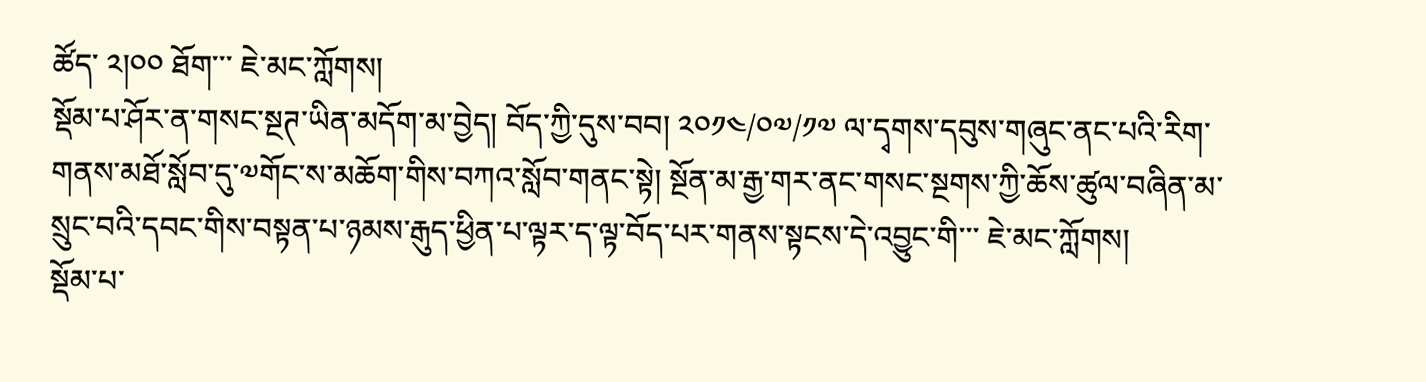ཚོད་ ༢།༠༠ ཐོག་་་ ཇེ་མང་ཀློགས།
སྡོམ་པ་ཤོར་ན་གསང་སྔཊ་ཡིན་མདོག་མ་བྱེད། བོད་ཀྱི་དུས་བབ། ༢༠༡༤/༠༧/༡༧ ལ་དྭགས་དབུས་གཞུང་ནང་པའི་རིག་གནས་མཐོ་སློབ་དུ་༧གོང་ས་མཆོག་གིས་བཀའ་སློབ་གནང་སྟེ། སྔོན་མ་རྒྱ་གར་ནང་གསང་སྔགས་ཀྱི་ཆོས་ཚུལ་བཞིན་མ་སྲུང་བའི་དབང་གིས་བསྟན་པ་ཉམས་རྒུད་ཕྱིན་པ་ལྟར་ད་ལྟ་བོད་པར་གནས་སྟངས་དེ་འབྱུང་གི་་་ ཇེ་མང་ཀློགས།
སྡོམ་པ་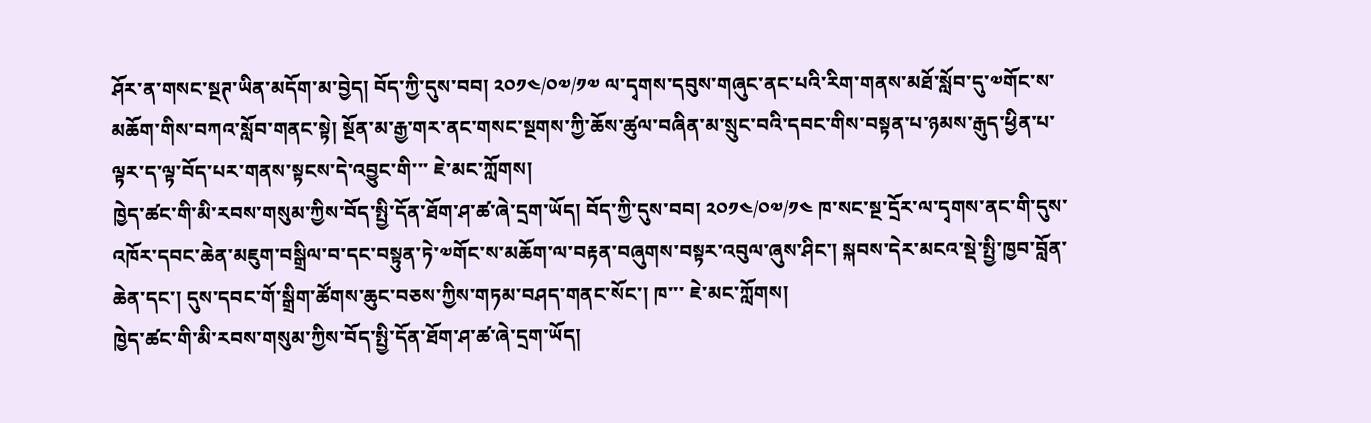ཤོར་ན་གསང་སྔཊ་ཡིན་མདོག་མ་བྱེད། བོད་ཀྱི་དུས་བབ། ༢༠༡༤/༠༧/༡༧ ལ་དྭགས་དབུས་གཞུང་ནང་པའི་རིག་གནས་མཐོ་སློབ་དུ་༧གོང་ས་མཆོག་གིས་བཀའ་སློབ་གནང་སྟེ། སྔོན་མ་རྒྱ་གར་ནང་གསང་སྔགས་ཀྱི་ཆོས་ཚུལ་བཞིན་མ་སྲུང་བའི་དབང་གིས་བསྟན་པ་ཉམས་རྒུད་ཕྱིན་པ་ལྟར་ད་ལྟ་བོད་པར་གནས་སྟངས་དེ་འབྱུང་གི་་་ ཇེ་མང་ཀློགས།
ཁྱེད་ཚང་གི་མི་རབས་གསུམ་ཀྱིས་བོད་སྤྱི་དོན་ཐོག་ཤ་ཚ་ཞེ་དྲག་ཡོད། བོད་ཀྱི་དུས་བབ། ༢༠༡༤/༠༧/༡༤ ཁ་སང་སྔ་དྲོར་ལ་དྭགས་ནང་གི་དུས་འཁོར་དབང་ཆེན་མཇུག་བསྒྲིལ་བ་དང་བསྟུན་ཏེ་༧གོང་ས་མཆོག་ལ་བརྟན་བཞུགས་བསྟར་འབུལ་ཞུས་ཤིང་། སྐབས་དེར་མངའ་སྡེ་སྤྱི་ཁྱབ་བློན་ཆེན་དང་། དུས་དབང་གོ་སྒྲིག་ཚོགས་ཆུང་བཅས་ཀྱིས་གཏམ་བཤད་གནང་སོང་། ཁ་་་ ཇེ་མང་ཀློགས།
ཁྱེད་ཚང་གི་མི་རབས་གསུམ་ཀྱིས་བོད་སྤྱི་དོན་ཐོག་ཤ་ཚ་ཞེ་དྲག་ཡོད།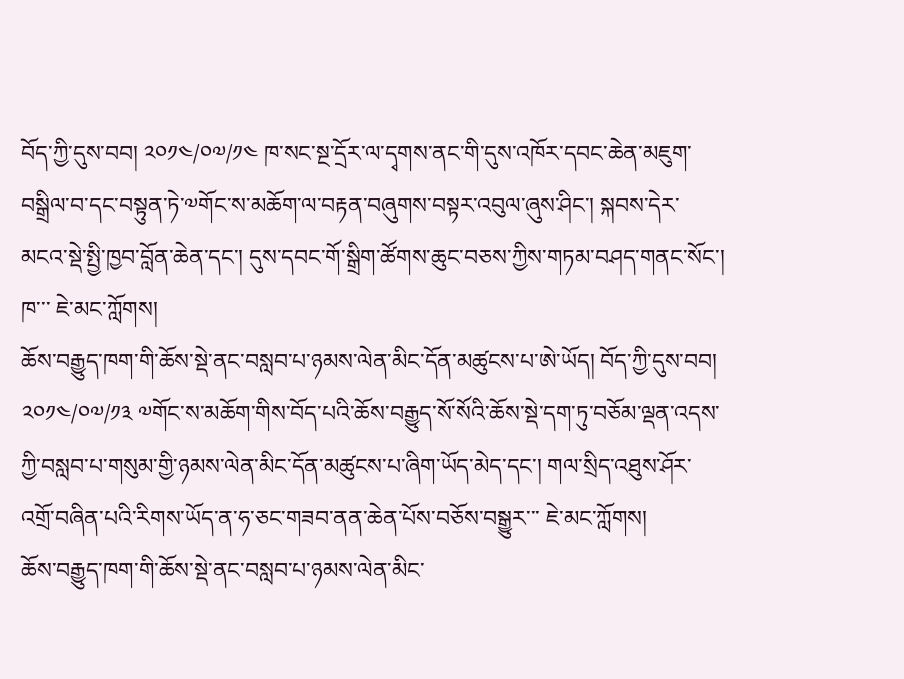བོད་ཀྱི་དུས་བབ། ༢༠༡༤/༠༧/༡༤ ཁ་སང་སྔ་དྲོར་ལ་དྭགས་ནང་གི་དུས་འཁོར་དབང་ཆེན་མཇུག་བསྒྲིལ་བ་དང་བསྟུན་ཏེ་༧གོང་ས་མཆོག་ལ་བརྟན་བཞུགས་བསྟར་འབུལ་ཞུས་ཤིང་། སྐབས་དེར་མངའ་སྡེ་སྤྱི་ཁྱབ་བློན་ཆེན་དང་། དུས་དབང་གོ་སྒྲིག་ཚོགས་ཆུང་བཅས་ཀྱིས་གཏམ་བཤད་གནང་སོང་། ཁ་་་ ཇེ་མང་ཀློགས།
ཆོས་བརྒྱུད་ཁག་གི་ཆོས་སྡེ་ནང་བསླབ་པ་ཉམས་ལེན་མིང་དོན་མཚུངས་པ་ཨེ་ཡོད། བོད་ཀྱི་དུས་བབ། ༢༠༡༤/༠༧/༡༣ ༧གོང་ས་མཆོག་གིས་བོད་པའི་ཆོས་བརྒྱུད་སོ་སོའི་ཆོས་སྡེ་དག་ཏུ་བཅོམ་ལྡན་འདས་ཀྱི་བསླབ་པ་གསུམ་གྱི་ཉམས་ལེན་མིང་དོན་མཚུངས་པ་ཞིག་ཡོད་མེད་དང་། གལ་སྲིད་འཐུས་ཤོར་འགྲོ་བཞིན་པའི་རིགས་ཡོད་ན་ཧ་ཅང་གཟབ་ནན་ཆེན་པོས་བཅོས་བསྒྱུར་་་ ཇེ་མང་ཀློགས།
ཆོས་བརྒྱུད་ཁག་གི་ཆོས་སྡེ་ནང་བསླབ་པ་ཉམས་ལེན་མིང་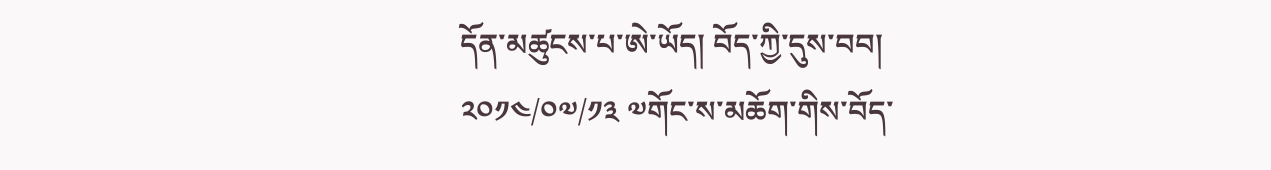དོན་མཚུངས་པ་ཨེ་ཡོད། བོད་ཀྱི་དུས་བབ། ༢༠༡༤/༠༧/༡༣ ༧གོང་ས་མཆོག་གིས་བོད་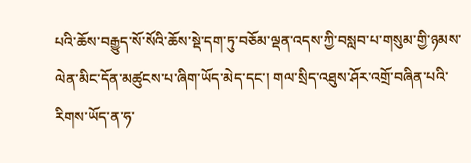པའི་ཆོས་བརྒྱུད་སོ་སོའི་ཆོས་སྡེ་དག་ཏུ་བཅོམ་ལྡན་འདས་ཀྱི་བསླབ་པ་གསུམ་གྱི་ཉམས་ལེན་མིང་དོན་མཚུངས་པ་ཞིག་ཡོད་མེད་དང་། གལ་སྲིད་འཐུས་ཤོར་འགྲོ་བཞིན་པའི་རིགས་ཡོད་ན་ཧ་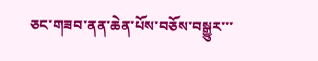ཅང་གཟབ་ནན་ཆེན་པོས་བཅོས་བསྒྱུར་་་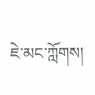ཇེ་མང་ཀློགས།